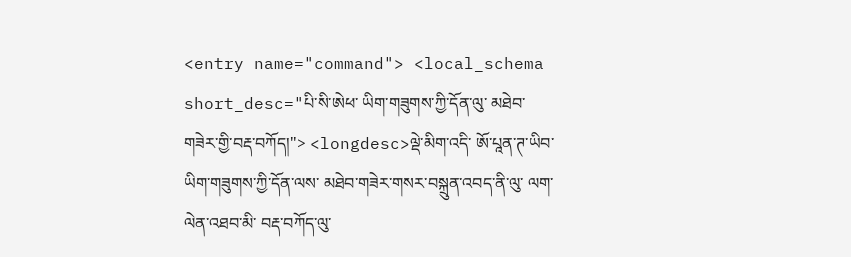<entry name="command"> <local_schema short_desc="པི་སི་ཨེཕ་ ཡིག་གཟུགས་ཀྱི་དོན་ལུ་ མཐེབ་གཟེར་གྱི་བརྡ་བཀོད།"> <longdesc>ལྡེ་མིག་འདི་ ཨོ་པཱན་ཊ་ཡིབ་ ཡིག་གཟུགས་ཀྱི་དོན་ལས་ མཐེབ་གཟེར་གསར་བསྐྲུན་འབད་ནི་ལུ་ ལག་ལེན་འཐབ་མི་ བརྡ་བཀོད་ལུ་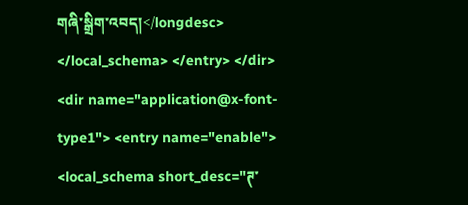གཞི་སྒྲིག་འབད།</longdesc> </local_schema> </entry> </dir> <dir name="application@x-font-type1"> <entry name="enable"> <local_schema short_desc="ཊ་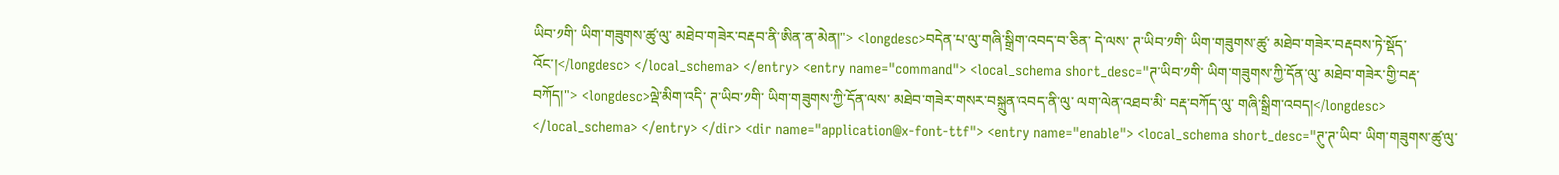ཡིབ་༡གི་ ཡིག་གཟུགས་ཚུ་ལུ་ མཐེབ་གཟེར་བརྡབ་ནི་ཨིན་ན་མེན།"> <longdesc>བདེན་པ་ལུ་གཞི་སྒྲིག་འབད་བ་ཅིན་ དེ་ལས་ ཊ་ཡིབ་༡གི་ ཡིག་གཟུགས་ཚུ་ མཐེབ་གཟེར་བརྡབས་ཏེ་སྡོད་འོང་།</longdesc> </local_schema> </entry> <entry name="command"> <local_schema short_desc="ཊ་ཡིབ་༡གི་ ཡིག་གཟུགས་ཀྱི་དོན་ལུ་ མཐེབ་གཟེར་གྱི་བརྡ་བཀོད།"> <longdesc>ལྡེ་མིག་འདི་ ཊ་ཡིབ་༡གི་ ཡིག་གཟུགས་ཀྱི་དོན་ལས་ མཐེབ་གཟེར་གསར་བསྐྲུན་འབད་ནི་ལུ་ ལག་ལེན་འཐབ་མི་ བརྡ་བཀོད་ལུ་ གཞི་སྒྲིག་འབད།</longdesc> </local_schema> </entry> </dir> <dir name="application@x-font-ttf"> <entry name="enable"> <local_schema short_desc="ཊུ་ཊ་ཡིབ་ ཡིག་གཟུགས་ཚུ་ལུ་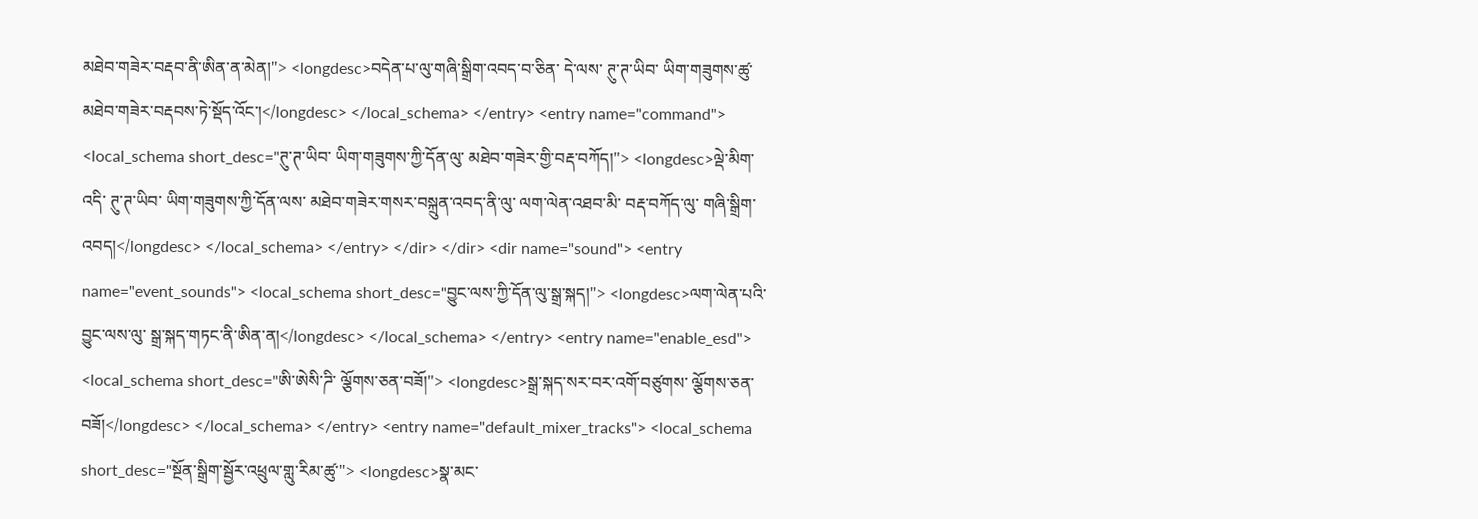མཐེབ་གཟེར་བརྡབ་ནི་ཨིན་ན་མེན།"> <longdesc>བདེན་པ་ལུ་གཞི་སྒྲིག་འབད་བ་ཅིན་ དེ་ལས་ ཊུ་ཊ་ཡིབ་ ཡིག་གཟུགས་ཚུ་ མཐེབ་གཟེར་བརྡབས་ཏེ་སྡོད་འོང་།</longdesc> </local_schema> </entry> <entry name="command"> <local_schema short_desc="ཊུ་ཊ་ཡིབ་ ཡིག་གཟུགས་ཀྱི་དོན་ལུ་ མཐེབ་གཟེར་གྱི་བརྡ་བཀོད།"> <longdesc>ལྡེ་མིག་འདི་ ཊུ་ཊ་ཡིབ་ ཡིག་གཟུགས་ཀྱི་དོན་ལས་ མཐེབ་གཟེར་གསར་བསྐྲུན་འབད་ནི་ལུ་ ལག་ལེན་འཐབ་མི་ བརྡ་བཀོད་ལུ་ གཞི་སྒྲིག་འབད།</longdesc> </local_schema> </entry> </dir> </dir> <dir name="sound"> <entry name="event_sounds"> <local_schema short_desc="བྱུང་ལས་ཀྱི་དོན་ལུ་སྒྲ་སྐད།"> <longdesc>ལག་ལེན་པའི་བྱུང་ལས་ལུ་ སྒྲ་སྐད་གཏང་ནི་ཨིན་ན།</longdesc> </local_schema> </entry> <entry name="enable_esd"> <local_schema short_desc="ཨི་ཨེསི་ཌི་ ལྕོགས་ཅན་བཟོ།"> <longdesc>སྒྲ་སྐད་སར་བར་འགོ་བཙུགས་ ལྕོགས་ཅན་བཟོ།</longdesc> </local_schema> </entry> <entry name="default_mixer_tracks"> <local_schema short_desc="སྔོན་སྒྲིག་སྦྱོར་འཕྲུལ་གླུ་རིམ་ཚུ་"> <longdesc>སྣ་མང་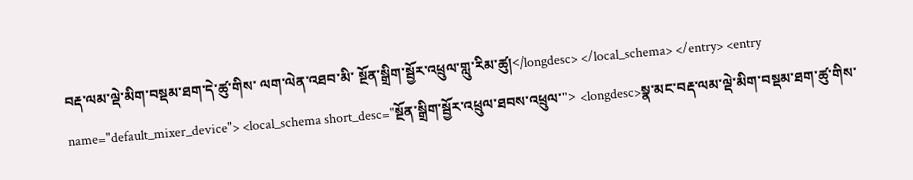བརྡ་ལམ་ལྡེ་མིག་བསྡམ་ཐག་དེ་ཚུ་གིས་ ལག་ལེན་འཐབ་མི་ སྔོན་སྒྲིག་སྦྱོར་འཕྲུལ་གླུ་རིམ་ཚུ།</longdesc> </local_schema> </entry> <entry name="default_mixer_device"> <local_schema short_desc="སྔོན་སྒྲིག་སྦྱོར་འཕྲུལ་ཐབས་འཕྲུལ་"> <longdesc>སྣ་མང་བརྡ་ལམ་ལྡེ་མིག་བསྡམ་ཐག་ཚུ་གིས་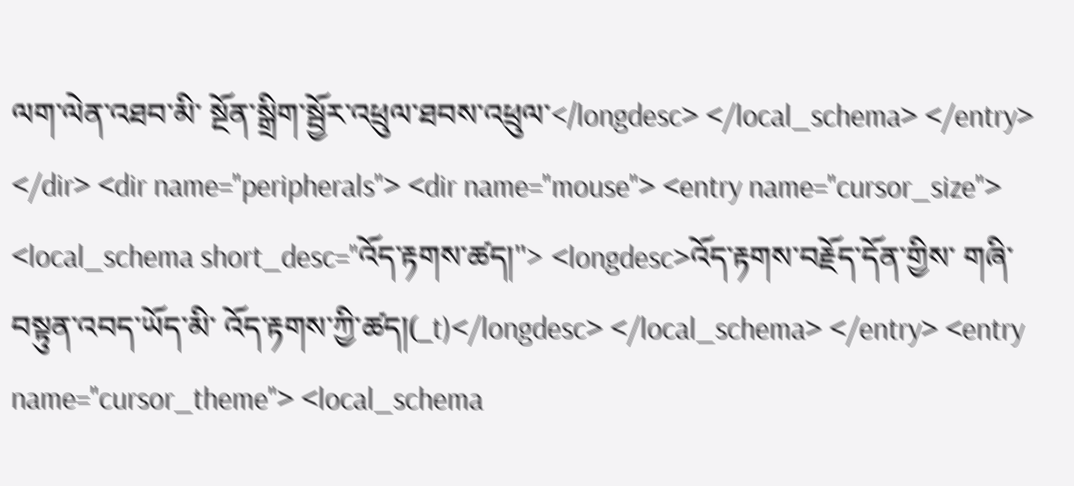ལག་ལེན་འཐབ་མི་ སྔོན་སྒྲིག་སྦྱོར་འཕྲུལ་ཐབས་འཕྲུལ་</longdesc> </local_schema> </entry> </dir> <dir name="peripherals"> <dir name="mouse"> <entry name="cursor_size"> <local_schema short_desc="འོད་རྟགས་ཚད།"> <longdesc>འོད་རྟགས་བརྗོད་དོན་གྱིས་ གཞི་བསྟུན་འབད་ཡོད་མི་ འོད་རྟགས་ཀྱི་ཚད།(_t)</longdesc> </local_schema> </entry> <entry name="cursor_theme"> <local_schema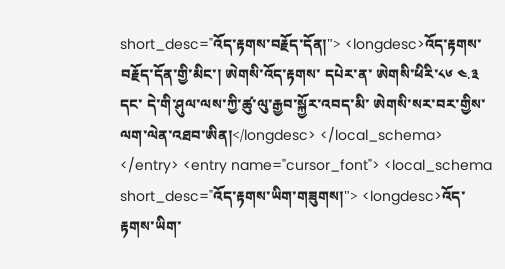short_desc="འོད་རྟགས་བརྗོད་དོན།"> <longdesc>འོད་རྟགས་བརྗོད་དོན་གྱི་མིང་། ཨེགསི་འོད་རྟགས་ དཔེར་ན་ ཨེགསི་ཕིརི་༨༦ ༤.༣ དང་ དེ་གི་ཤུལ་ལས་ཀྱི་ཚུ་ལུ་རྒྱབ་སྐྱོར་འབད་མི་ ཨེགསི་སར་བར་གྱིས་ ལག་ལེན་འཐབ་ཨིན།</longdesc> </local_schema> </entry> <entry name="cursor_font"> <local_schema short_desc="འོད་རྟགས་ཡིག་གཟུགས།"> <longdesc>འོད་རྟགས་ཡིག་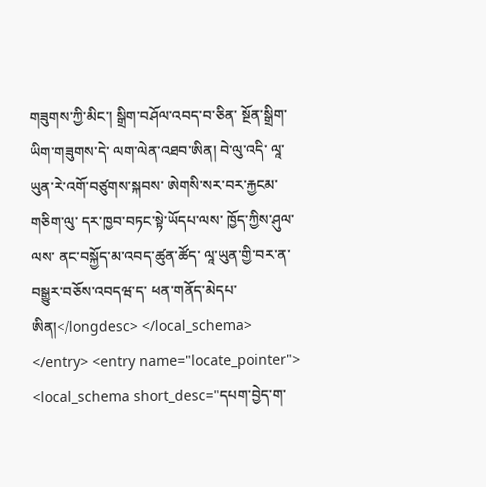གཟུགས་ཀྱི་མིང་། སྒྲིག་བཤོལ་འབད་བ་ཅིན་ སྔོན་སྒྲིག་ཡིག་གཟུགས་དེ་ ལག་ལེན་འཐབ་ཨིན། བེ་ལུ་འདི་ ལཱ་ཡུན་རེ་འགོ་བཙུགས་སྐབས་ ཨེགསི་སར་བར་རྐྱངམ་གཅིག་ལུ་ དར་ཁྱབ་བཏང་སྟེ་ཡོདཔ་ལས་ ཁྱོད་ཀྱིས་ཤུལ་ལས་ ནང་བསྐྱོད་མ་འབད་ཚུན་ཚོད་ ལཱ་ཡུན་གྱི་བར་ན་ བསྒྱུར་བཅོས་འབདཝ་ད་ ཕན་གནོད་མེདཔ་ཨིན།</longdesc> </local_schema> </entry> <entry name="locate_pointer"> <local_schema short_desc="དཔག་བྱེད་ག་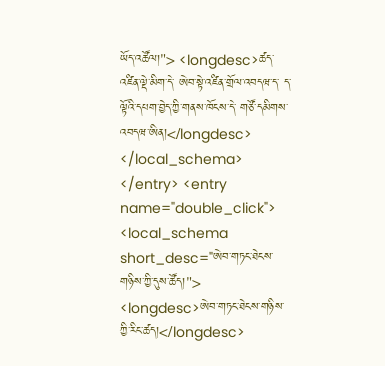ཡོད་འཚོལ།"> <longdesc>ཚད་འཛིན་ལྡེ་མིག་དེ་ ཨེབ་སྟེ་འཛིན་གྲོལ་འབདཝ་ད་ ད་ལྟོའི་དཔག་བྱེད་ཀྱི་གནས་ཁོངས་དེ་ གཙོ་དམིགས་འབདཝ་ཨིན།</longdesc> </local_schema> </entry> <entry name="double_click"> <local_schema short_desc="ཨེབ་གཏང་ཐེངས་གཉིས་ཀྱི་དུས་ཚོད།"> <longdesc>ཨེབ་གཏང་ཐེངས་གཉིས་ཀྱི་རིང་ཚད།</longdesc>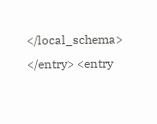</local_schema> </entry> <entry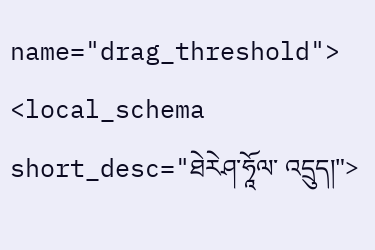name="drag_threshold"> <local_schema short_desc="ཐེརེཤ་ཧཱོལ་ འདྲུད།">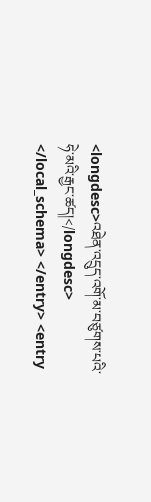<longdesc>འཐེན་འདྲུད་འགོ་མ་བཙུགས་པའི་ཧེ་མའི་རྒྱང་ཚད།</longdesc> </local_schema> </entry> <entry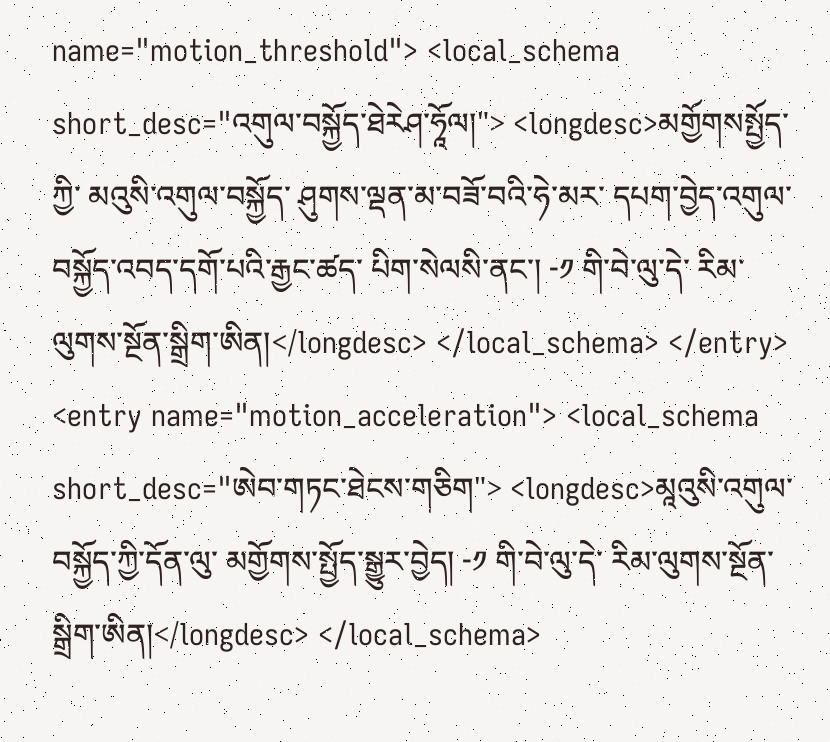name="motion_threshold"> <local_schema short_desc="འགུལ་བསྐྱོད་ཐེརེཤ་ཧཱོལ།"> <longdesc>མགྱོགསསྤྱོད་ཀྱི་ མའུསི་འགུལ་བསྐྱོད་ ཤུགས་ལྡན་མ་བཟོ་བའི་ཧེ་མར་ དཔག་བྱེད་འགུལ་བསྐྱོད་འབད་དགོ་པའི་རྒྱང་ཚད་ པིག་སེལསི་ནང་། -༡ གི་བེ་ལུ་དེ་ རིམ་ལུགས་སྔོན་སྒྲིག་ཨིན།</longdesc> </local_schema> </entry> <entry name="motion_acceleration"> <local_schema short_desc="ཨེབ་གཏང་ཐེངས་གཅིག"> <longdesc>མཱའུསི་འགུལ་བསྐྱོད་ཀྱི་དོན་ལུ་ མགྱོགས་སྤྱོད་སྒྱུར་བྱེད། -༡ གི་བེ་ལུ་དེ་ རིམ་ལུགས་སྔོན་སྒྲིག་ཨིན།</longdesc> </local_schema>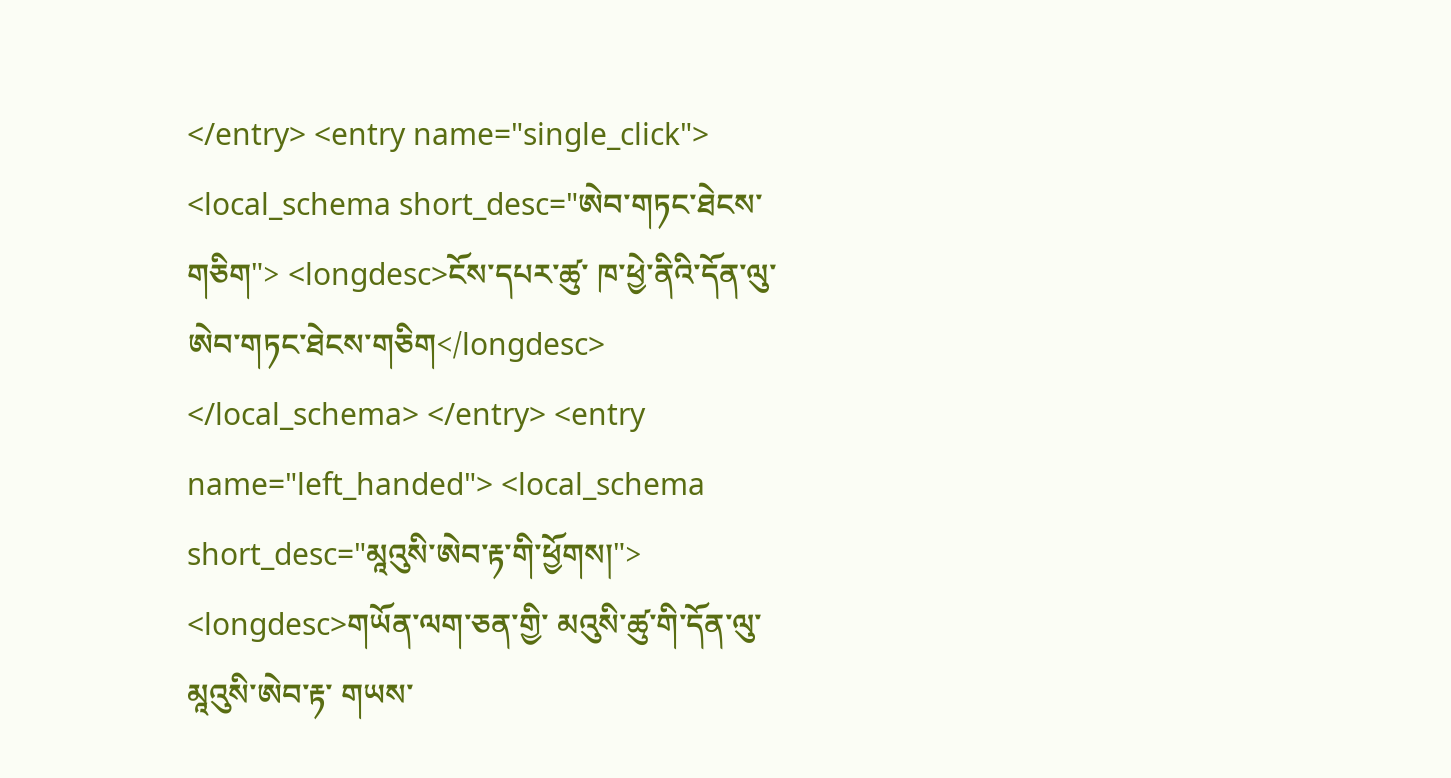</entry> <entry name="single_click"> <local_schema short_desc="ཨེབ་གཏང་ཐེངས་གཅིག"> <longdesc>ངོས་དཔར་ཚུ་ ཁ་ཕྱེ་ནིའི་དོན་ལུ་ ཨེབ་གཏང་ཐེངས་གཅིག</longdesc> </local_schema> </entry> <entry name="left_handed"> <local_schema short_desc="མཱའུསི་ཨེབ་རྟ་གི་ཕྱོགས།"> <longdesc>གཡོན་ལག་ཅན་གྱི་ མའུསི་ཚུ་གི་དོན་ལུ་ མཱའུསི་ཨེབ་རྟ་ གཡས་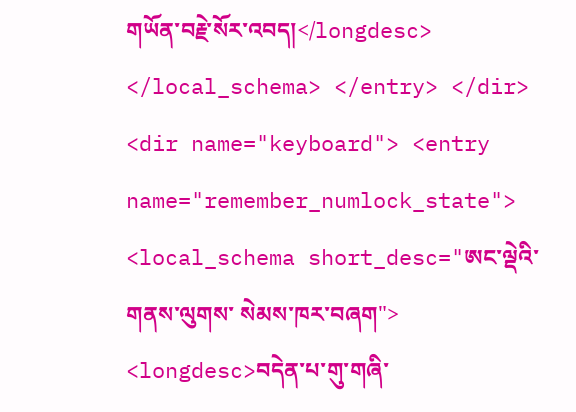གཡོན་བརྗེ་སོར་འབད།</longdesc> </local_schema> </entry> </dir> <dir name="keyboard"> <entry name="remember_numlock_state"> <local_schema short_desc="ཨང་ལྡེའི་གནས་ལུགས་ སེམས་ཁར་བཞག"> <longdesc>བདེན་པ་གུ་གཞི་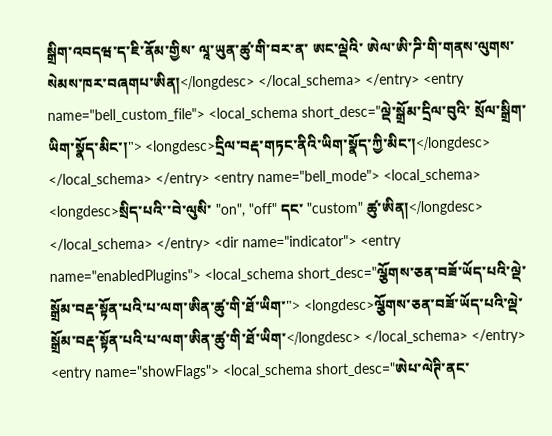སྒྲིག་འབདཝ་ད་ཇི་ནོམ་གྱིས་ ལཱ་ཡུན་ཚུ་གི་བར་ན་ ཨང་ལྡེའི་ ཨེལ་ཨི་ཌི་གི་གནས་ལུགས་ སེམས་ཁར་བཞགཔ་ཨིན།</longdesc> </local_schema> </entry> <entry name="bell_custom_file"> <local_schema short_desc="ལྡེ་སྒྲོམ་དྲིལ་བུའི་ སྲོལ་སྒྲིག་ཡིག་སྣོད་མིང་།"> <longdesc>དྲིལ་བརྡ་གཏང་ནིའི་ཡིག་སྣོད་ཀྱི་མིང་།</longdesc> </local_schema> </entry> <entry name="bell_mode"> <local_schema> <longdesc>སྲིད་པའི་་བེ་ལུསི་ "on", "off" དང་ "custom" ཚུ་ཨིན།</longdesc> </local_schema> </entry> <dir name="indicator"> <entry name="enabledPlugins"> <local_schema short_desc="ལྕོགས་ཅན་བཟོ་ཡོད་པའི་ལྡེ་སྒྲོམ་བརྡ་སྟོན་པའི་པ་ལག་ཨིན་ཚུ་གི་ཐོ་ཡིག་"> <longdesc>ལྕོགས་ཅན་བཟོ་ཡོད་པའི་ལྡེ་སྒྲོམ་བརྡ་སྟོན་པའི་པ་ལག་ཨིན་ཚུ་གི་ཐོ་ཡིག་</longdesc> </local_schema> </entry> <entry name="showFlags"> <local_schema short_desc="ཨེཔ་ལེཊི་ནང་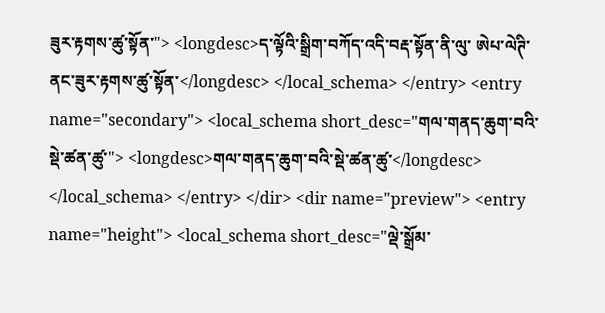ཟུར་རྟགས་ཚུ་སྟོན་"> <longdesc>ད་ལྟོའི་སྒྲིག་བཀོད་འདི་བརྡ་སྟོན་ནི་ལུ་ ཨེཔ་ལེཊི་ནང་ཟུར་རྟགས་ཚུ་སྟོན་</longdesc> </local_schema> </entry> <entry name="secondary"> <local_schema short_desc="གལ་གནད་ཆུག་བའི་སྡེ་ཚན་ཚུ་"> <longdesc>གལ་གནད་ཆུག་བའི་སྡེ་ཚན་ཚུ་</longdesc> </local_schema> </entry> </dir> <dir name="preview"> <entry name="height"> <local_schema short_desc="ལྡེ་སྒྲོམ་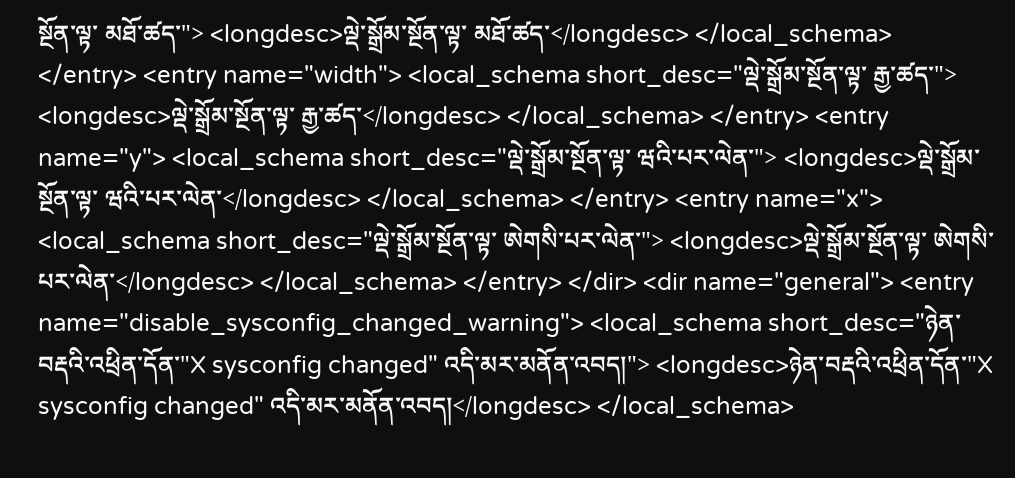སྔོན་ལྟ་ མཐོ་ཚད་"> <longdesc>ལྡེ་སྒྲོམ་སྔོན་ལྟ་ མཐོ་ཚད་</longdesc> </local_schema> </entry> <entry name="width"> <local_schema short_desc="ལྡེ་སྒྲོམ་སྔོན་ལྟ་ རྒྱ་ཚད་"> <longdesc>ལྡེ་སྒྲོམ་སྔོན་ལྟ་ རྒྱ་ཚད་</longdesc> </local_schema> </entry> <entry name="y"> <local_schema short_desc="ལྡེ་སྒྲོམ་སྔོན་ལྟ་ ཝའི་པར་ལེན་"> <longdesc>ལྡེ་སྒྲོམ་སྔོན་ལྟ་ ཝའི་པར་ལེན་</longdesc> </local_schema> </entry> <entry name="x"> <local_schema short_desc="ལྡེ་སྒྲོམ་སྔོན་ལྟ་ ཨེགསི་པར་ལེན་"> <longdesc>ལྡེ་སྒྲོམ་སྔོན་ལྟ་ ཨེགསི་པར་ལེན་</longdesc> </local_schema> </entry> </dir> <dir name="general"> <entry name="disable_sysconfig_changed_warning"> <local_schema short_desc="ཉེན་བརྡའི་འཕྲིན་དོན་"X sysconfig changed" འདི་མར་མནོན་འབད།"> <longdesc>ཉེན་བརྡའི་འཕྲིན་དོན་"X sysconfig changed" འདི་མར་མནོན་འབད།</longdesc> </local_schema>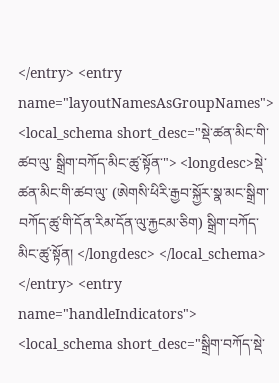</entry> <entry name="layoutNamesAsGroupNames"> <local_schema short_desc="སྡེ་ཚན་མིང་གི་ཚབ་ལུ་ སྒྲིག་བཀོད་མིང་ཚུ་སྟོན་"> <longdesc>སྡེ་ཚན་མིང་གི་ཚབ་ལུ་ (ཨེགསི་ཕིརི་རྒྱབ་སྐྱོར་སྣ་མང་སྒྲིག་བཀོད་ཚུ་གི་དོན་རིམ་དོན་ལུ་རྐྱངམ་ཅིག) སྒྲིག་བཀོད་མིང་ཚུ་སྟོན། </longdesc> </local_schema> </entry> <entry name="handleIndicators"> <local_schema short_desc="སྒྲིག་བཀོད་སྡེ་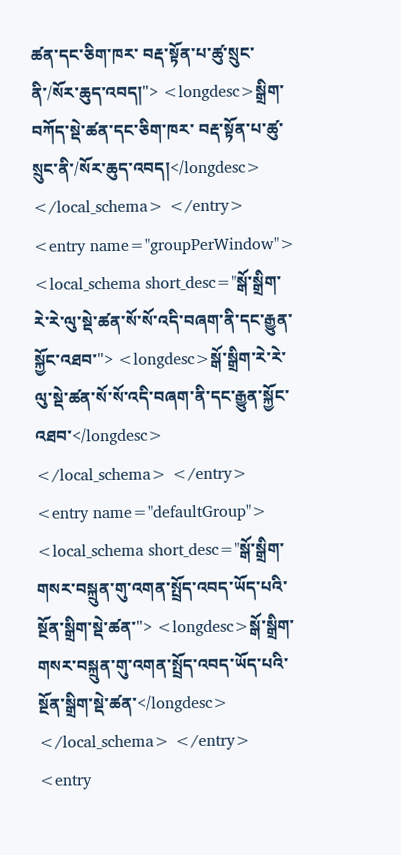ཚན་དང་ཅིག་ཁར་ བརྡ་སྟོན་པ་ཚུ་སྲུང་ནི་/སོར་ཆུད་འབད།"> <longdesc>སྒྲིག་བཀོད་སྡེ་ཚན་དང་ཅིག་ཁར་ བརྡ་སྟོན་པ་ཚུ་སྲུང་ནི་/སོར་ཆུད་འབད།</longdesc> </local_schema> </entry> <entry name="groupPerWindow"> <local_schema short_desc="སྒོ་སྒྲིག་རེ་རེ་ལུ་སྡེ་ཚན་སོ་སོ་འདི་བཞག་ནི་དང་རྒྱུན་སྐྱོང་འཐབ་"> <longdesc>སྒོ་སྒྲིག་རེ་རེ་ལུ་སྡེ་ཚན་སོ་སོ་འདི་བཞག་ནི་དང་རྒྱུན་སྐྱོང་འཐབ་</longdesc> </local_schema> </entry> <entry name="defaultGroup"> <local_schema short_desc="སྒོ་སྒྲིག་གསར་བསྐྲུན་གུ་འགན་སྤྲོད་འབད་ཡོད་པའི་སྔོན་སྒྲིག་སྡེ་ཚན་"> <longdesc>སྒོ་སྒྲིག་གསར་བསྐྲུན་གུ་འགན་སྤྲོད་འབད་ཡོད་པའི་སྔོན་སྒྲིག་སྡེ་ཚན་</longdesc> </local_schema> </entry> <entry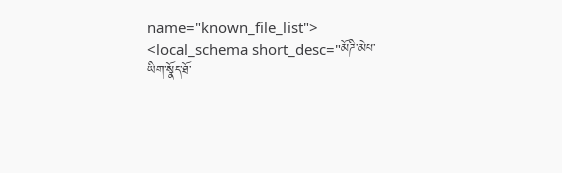name="known_file_list"> <local_schema short_desc="མོཌི་མེཔ་ཡིག་སྣོད་ཐོ་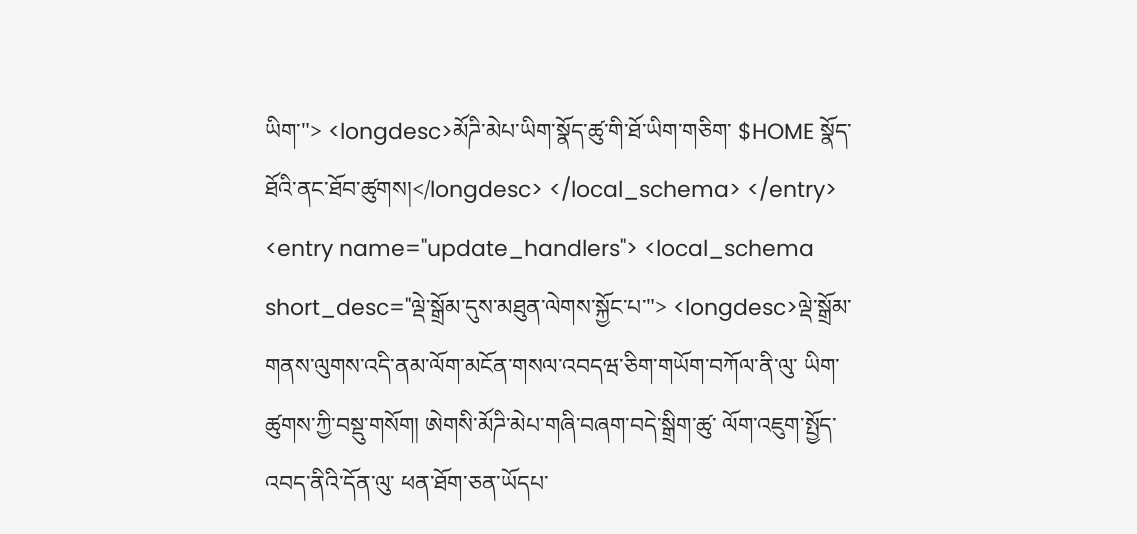ཡིག་"> <longdesc>མོཌི་མེཔ་ཡིག་སྣོད་ཚུ་གི་ཐོ་ཡིག་གཅིག་ $HOME སྣོད་ཐོའི་ནང་ཐོབ་ཚུགས།</longdesc> </local_schema> </entry> <entry name="update_handlers"> <local_schema short_desc="ལྡེ་སྒྲོམ་དུས་མཐུན་ལེགས་སྐྱོང་པ་"> <longdesc>ལྡེ་སྒྲོམ་གནས་ལུགས་འདི་ནམ་ལོག་མངོན་གསལ་འབདཝ་ཅིག་གཡོག་བཀོལ་ནི་ལུ་ ཡིག་ཚུགས་ཀྱི་བསྡུ་གསོག། ཨེགསི་མོཌི་མེཔ་གཞི་བཞག་བདེ་སྒྲིག་ཚུ་ ལོག་འཇུག་སྤྱོད་འབད་ནིའི་དོན་ལུ་ ཕན་ཐོག་ཅན་ཡོདཔ་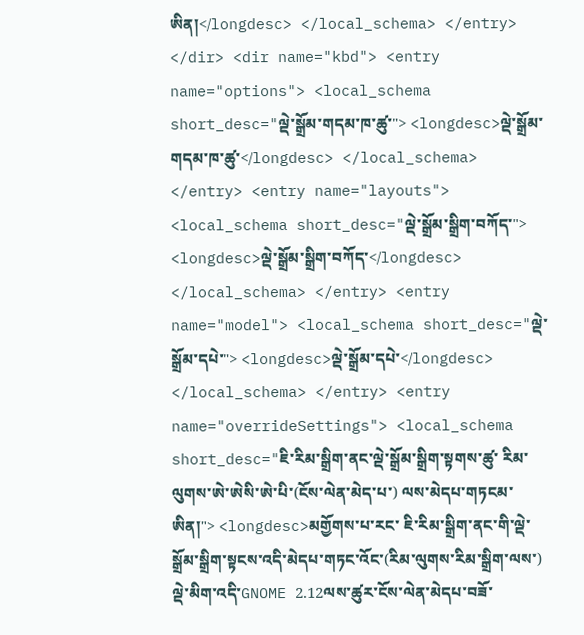ཨིན།</longdesc> </local_schema> </entry> </dir> <dir name="kbd"> <entry name="options"> <local_schema short_desc="ལྡེ་སྒྲོམ་གདམ་ཁ་ཚུ་"> <longdesc>ལྡེ་སྒྲོམ་གདམ་ཁ་ཚུ་</longdesc> </local_schema> </entry> <entry name="layouts"> <local_schema short_desc="ལྡེ་སྒྲོམ་སྒྲིག་བཀོད་"> <longdesc>ལྡེ་སྒྲོམ་སྒྲིག་བཀོད་</longdesc> </local_schema> </entry> <entry name="model"> <local_schema short_desc="ལྡེ་སྒྲོམ་དཔེ་"> <longdesc>ལྡེ་སྒྲོམ་དཔེ་</longdesc> </local_schema> </entry> <entry name="overrideSettings"> <local_schema short_desc="ཇི་རིམ་སྒྲིག་ནང་ལྡེ་སྒྲོམ་སྒྲིག་སྟགས་ཚུ་ རིམ་ལུགས་ཨེ་ཨེསི་ཨེ་པི་(ངོས་ལེན་མེད་པ་) ལས་མེདཔ་གཏངམ་ཨིན།"> <longdesc>མགྱོགས་པ་རང་ ཇི་རིམ་སྒྲིག་ནང་གི་ལྡེ་སྒྲོམ་སྒྲིག་སྟངས་འདི་མེདཔ་གཏང་འོང་(རིམ་ལུགས་རིམ་སྒྲིག་ལས་) ལྡེ་མིག་འདི་GNOME 2.12ལས་ཚུར་ངོས་ལེན་མེདཔ་བཟོ་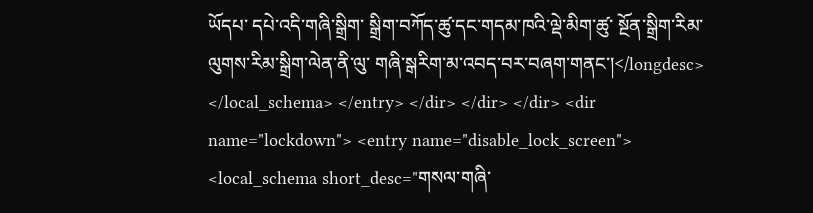ཡོདཔ་ དཔེ་འདི་གཞི་སྒྲིག་ སྒྲིག་བཀོད་ཚུ་དང་གདམ་ཁའི་ལྡེ་མིག་ཚུ་ སྔོན་སྒྲིག་རིམ་ལུགས་རིམ་སྒྲིག་ལེན་ནི་ལུ་ གཞི་སྒརིག་མ་འབད་བར་བཞག་གནང་།</longdesc> </local_schema> </entry> </dir> </dir> </dir> <dir name="lockdown"> <entry name="disable_lock_screen"> <local_schema short_desc="གསལ་གཞི་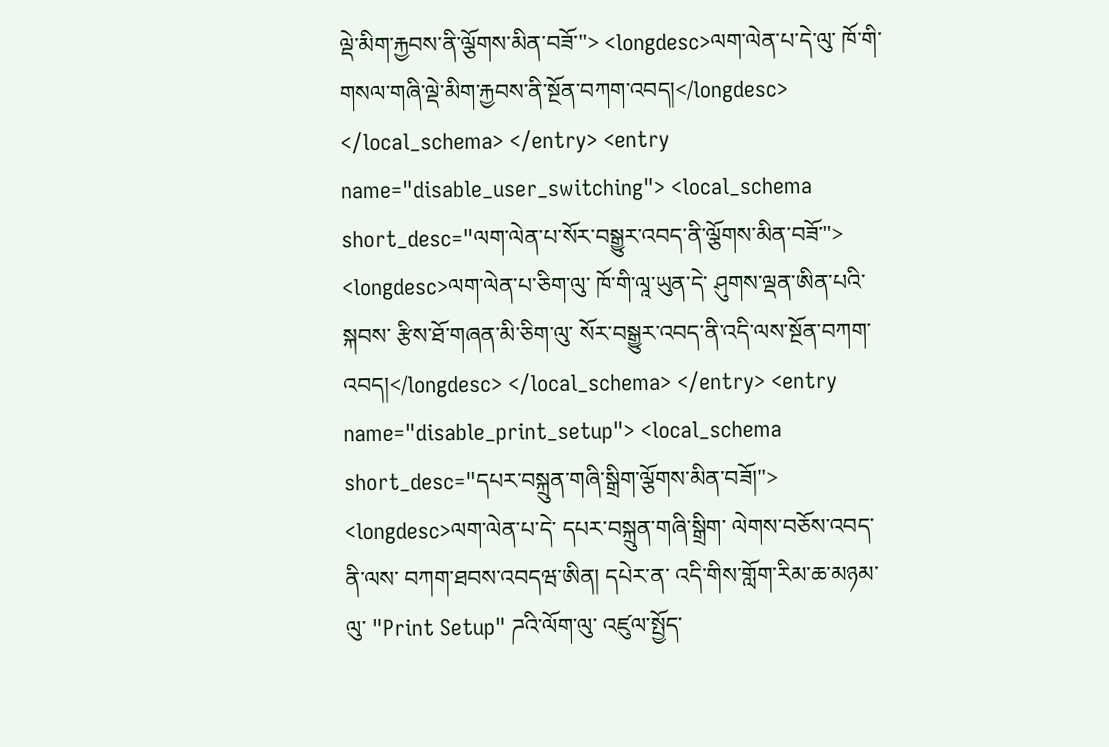ལྡེ་མིག་རྐྱབས་ནི་ལྕོགས་མིན་བཟོ་"> <longdesc>ལག་ལེན་པ་དེ་ལུ་ ཁོ་གི་གསལ་གཞི་ལྡེ་མིག་རྐྱབས་ནི་སྔོན་བཀག་འབད།</longdesc> </local_schema> </entry> <entry name="disable_user_switching"> <local_schema short_desc="ལག་ལེན་པ་སོར་བསྒྱུར་འབད་ནི་ལྕོགས་མིན་བཟོ་"> <longdesc>ལག་ལེན་པ་ཅིག་ལུ་ ཁོ་གི་ལཱ་ཡུན་དེ་ ཤུགས་ལྡན་ཨིན་པའི་སྐབས་ རྩིས་ཐོ་གཞན་མི་ཅིག་ལུ་ སོར་བསྒྱུར་འབད་ནི་འདི་ལས་སྔོན་བཀག་འབད།</longdesc> </local_schema> </entry> <entry name="disable_print_setup"> <local_schema short_desc="དཔར་བསྐྲུན་གཞི་སྒྲིག་ལྕོགས་མིན་བཟོ།"> <longdesc>ལག་ལེན་པ་དེ་ དཔར་བསྐྲུན་གཞི་སྒྲིག་ ལེགས་བཅོས་འབད་ནི་ལས་ བཀག་ཐབས་འབདཝ་ཨིན། དཔེར་ན་ འདི་གིས་གློག་རིམ་ཆ་མཉམ་ལུ་ "Print Setup" ཌའི་ལོག་ལུ་ འཛུལ་སྤྱོད་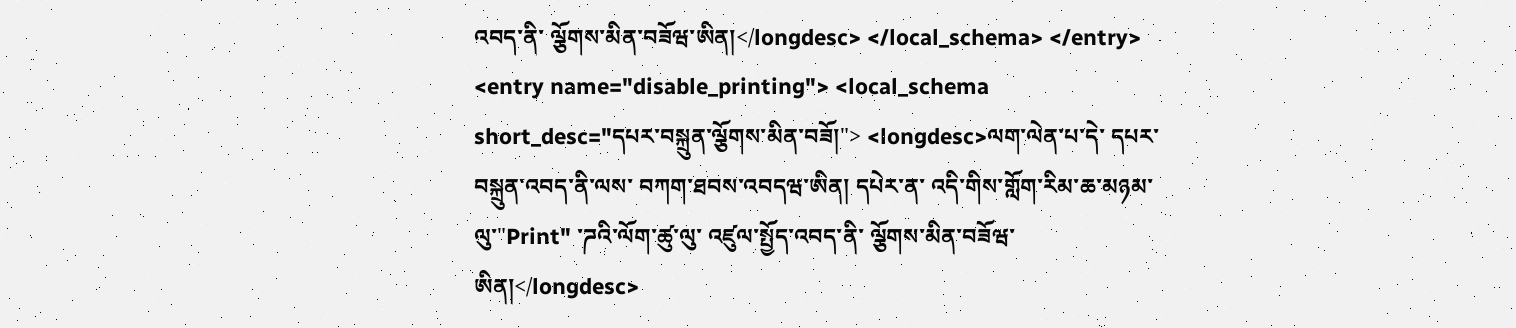འབད་ནི་ ལྕོགས་མིན་བཟོཝ་ཨིན།</longdesc> </local_schema> </entry> <entry name="disable_printing"> <local_schema short_desc="དཔར་བསྐྲུན་ལྕོགས་མིན་བཟོ།"> <longdesc>ལག་ལེན་པ་དེ་ དཔར་བསྐྲུན་འབད་ནི་ལས་ བཀག་ཐབས་འབདཝ་ཨིན། དཔེར་ན་ འདི་གིས་གློག་རིམ་ཆ་མཉམ་ལུ་"Print" ་ཌའི་ལོག་ཚུ་ལུ་ འཛུལ་སྤྱོད་འབད་ནི་ ལྕོགས་མིན་བཟོཝ་ཨིན།</longdesc>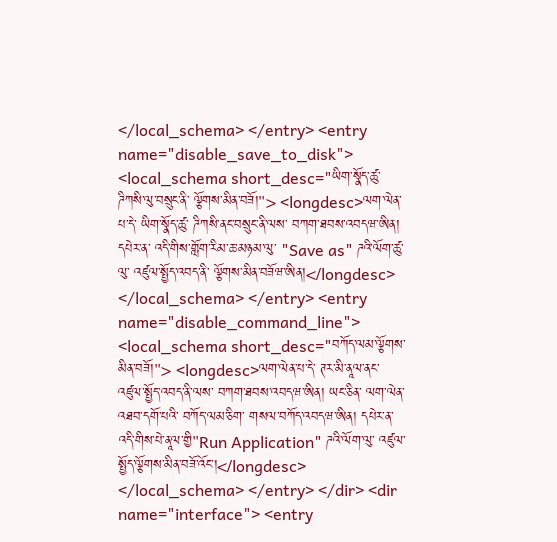</local_schema> </entry> <entry name="disable_save_to_disk"> <local_schema short_desc="ཡིག་སྣོད་ཚུ་ ཌིཀསི་ལུ་བསྲུང་ནི་ ལྕོགས་མིན་བཟོ།"> <longdesc>ལག་ལེན་པ་དེ་ ཡིག་སྣོད་ཚུ་ ཌིཀསི་ནང་བསྲུང་ནི་ལས་ བཀག་ཐབས་འབདཝ་ཨིན། དཔེར་ན་ འདི་གིས་གློག་རིམ་ཆ་མཉམ་ལུ་ "Save as" ཌའི་ལོག་ཚུ་ལུ་ འཛུལ་སྤྱོད་འབད་ནི་ ལྕོགས་མིན་བཟོཝ་ཨིན།</longdesc> </local_schema> </entry> <entry name="disable_command_line"> <local_schema short_desc="བཀོད་ལམ་ལྕོགས་མིན་བཟོ།"> <longdesc>ལག་ལེན་པ་དེ་ ཊར་མི་ནཱལ་ནང་ འཛུལ་སྤྱོད་འབད་ནི་ལས་ བཀག་ཐབས་འབདཝ་ཨིན། ཡང་ཅིན་ ལག་ལེན་འཐབ་དགོ་པའི་ བཀོད་ལམ་ཅིག་ གསལ་བཀོད་འབདཝ་ཨིན། དཔེར་ན་ འདི་གིས་པེ་ནཱལ་གྱི"Run Application" ཌའི་ལོག་ལུ་ འཛུལ་སྤྱོད་ལྕོགས་མིན་བཟོ་འོང་།</longdesc> </local_schema> </entry> </dir> <dir name="interface"> <entry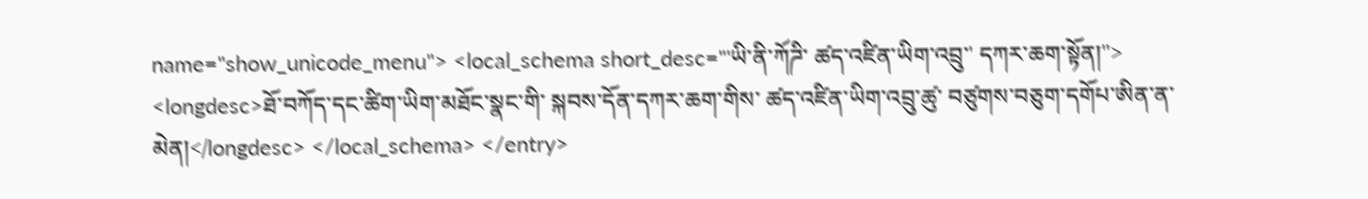name="show_unicode_menu"> <local_schema short_desc="'ཡི་ནི་ཀོཌི་ ཚད་འཛིན་ཡིག་འབྲུ་' དཀར་ཆག་སྟོན།"> <longdesc>ཐོ་བཀོད་དང་ཚིག་ཡིག་མཐོང་སྣང་གི་ སྐབས་དོན་དཀར་ཆག་གིས་ ཚད་འཛིན་ཡིག་འབྲུ་ཚུ་ བཙུགས་བཅུག་དགོཔ་ཨིན་ན་མེན།</longdesc> </local_schema> </entry>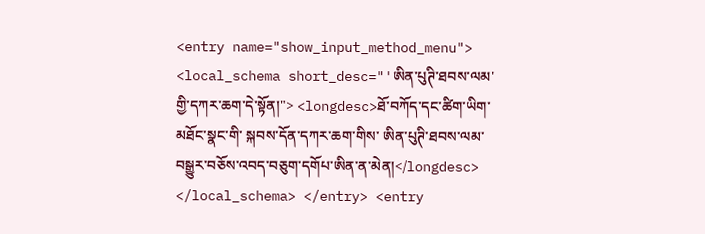<entry name="show_input_method_menu"> <local_schema short_desc="'ཨིན་པུཊི་ཐབས་ལམ' གྱི་དཀར་ཆག་དེ་སྟོན།"> <longdesc>ཐོ་བཀོད་དང་ཚིག་ཡིག་མཐོང་སྣང་གི་ སྐབས་དོན་དཀར་ཆག་གིས་ ཨིན་པུཊི་ཐབས་ལམ་བསྒྱུར་བཅོས་འབད་བཅུག་དགོཔ་ཨིན་ན་མེན།</longdesc> </local_schema> </entry> <entry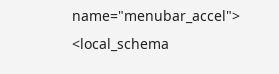name="menubar_accel"> <local_schema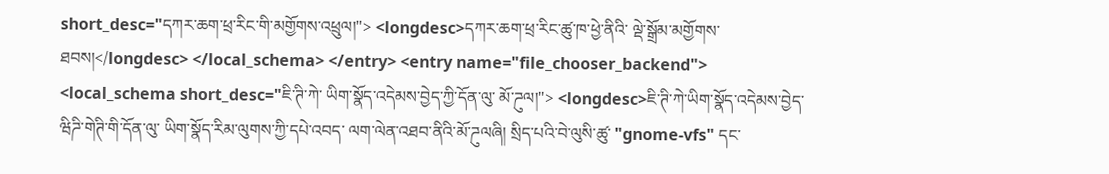short_desc="དཀར་ཆག་ཕྲ་རིང་གི་མགྱོགས་འཕྲུལ།"> <longdesc>དཀར་ཆག་ཕྲ་རིང་ཚུ་ཁ་ཕྱེ་ནིའི་ ལྡེ་སྒྲོམ་མགྱོགས་ཐབས།</longdesc> </local_schema> </entry> <entry name="file_chooser_backend"> <local_schema short_desc="ཇི་ཊི་ཀེ་ ཡིག་སྣོད་འདེམས་བྱེད་ཀྱི་དོན་ལུ་ མོ་ཌུལ།"> <longdesc>ཇི་ཊི་ཀེ་ཡིག་སྣོད་འདེམས་བྱེད་ ཝིཌི་གེཊི་གི་དོན་ལུ་ ཡིག་སྣོད་རིམ་ལུགས་ཀྱི་དཔེ་འབད་ ལག་ལེན་འཐབ་ནིའི་མོ་ཌུལཞི། སྲིད་པའི་བེ་ལུསི་ཚུ་ "gnome-vfs" དང་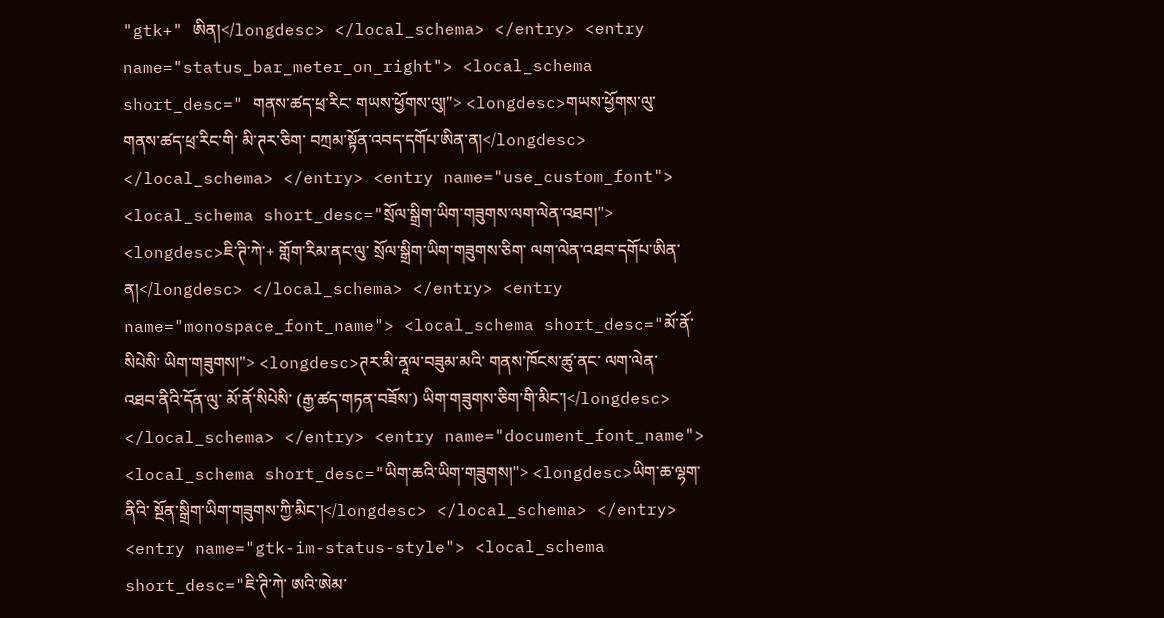"gtk+" ཨིན།</longdesc> </local_schema> </entry> <entry name="status_bar_meter_on_right"> <local_schema short_desc=" གནས་ཚད་ཕྲ་རིང་ གཡས་ཕྱོགས་ལུ།"> <longdesc>གཡས་ཕྱོགས་ལུ་ གནས་ཚད་ཕྲ་རིང་གི་ མི་ཊར་ཅིག་ བཀྲམ་སྟོན་འབད་དགོཔ་ཨིན་ན།</longdesc> </local_schema> </entry> <entry name="use_custom_font"> <local_schema short_desc="སྲོལ་སྒྲིག་ཡིག་གཟུགས་ལག་ལེན་འཐབ།"> <longdesc>ཇི་ཊི་ཀེ་+ གློག་རིམ་ནང་ལུ་ སྲོལ་སྒྲིག་ཡིག་གཟུགས་ཅིག་ ལག་ལེན་འཐབ་དགོཔ་ཨིན་ན།</longdesc> </local_schema> </entry> <entry name="monospace_font_name"> <local_schema short_desc="མོ་ནོ་སིཔེསི་ ཡིག་གཟུགས།"> <longdesc>ཊར་མི་ནཱལ་བཟུམ་མའི་ གནས་ཁོངས་ཚུ་ནང་ ལག་ལེན་འཐབ་ནིའི་དོན་ལུ་ མོ་ནོ་སིཔེསི་ (རྒྱ་ཚད་གཏན་བཟོས་) ཡིག་གཟུགས་ཅིག་གི་མིང་།</longdesc> </local_schema> </entry> <entry name="document_font_name"> <local_schema short_desc="ཡིག་ཆའི་ཡིག་གཟུགས།"> <longdesc>ཡིག་ཆ་ལྷག་ནིའི་ སྔོན་སྒྲིག་ཡིག་གཟུགས་ཀྱི་མིང་།</longdesc> </local_schema> </entry> <entry name="gtk-im-status-style"> <local_schema short_desc="ཇི་ཊི་ཀེ་ ཨའི་ཨེམ་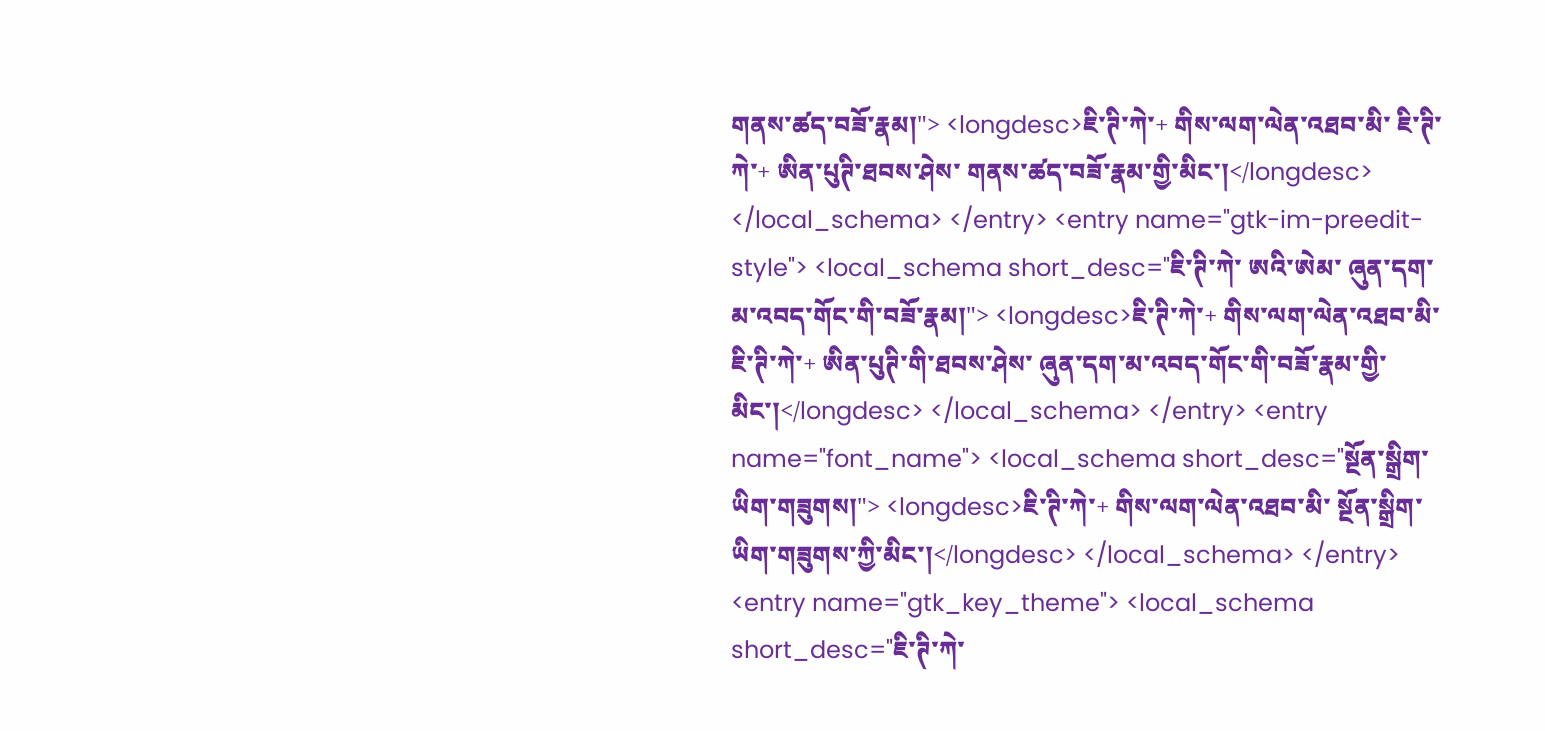གནས་ཚད་བཟོ་རྣམ།"> <longdesc>ཇི་ཊི་ཀེ་+ གིས་ལག་ལེན་འཐབ་མི་ ཇི་ཊི་ཀེ་+ ཨིན་པུཊི་ཐབས་ཤེས་ གནས་ཚད་བཟོ་རྣམ་གྱི་མིང་།</longdesc> </local_schema> </entry> <entry name="gtk-im-preedit-style"> <local_schema short_desc="ཇི་ཊི་ཀེ་ ཨའི་ཨེམ་ ཞུན་དག་མ་འབད་གོང་གི་བཟོ་རྣམ།"> <longdesc>ཇི་ཊི་ཀེ་+ གིས་ལག་ལེན་འཐབ་མི་ ཇི་ཊི་ཀེ་+ ཨིན་པུཊི་གི་ཐབས་ཤེས་ ཞུན་དག་མ་འབད་གོང་གི་བཟོ་རྣམ་གྱི་མིང་།</longdesc> </local_schema> </entry> <entry name="font_name"> <local_schema short_desc="སྔོན་སྒྲིག་ཡིག་གཟུགས།"> <longdesc>ཇི་ཊི་ཀེ་+ གིས་ལག་ལེན་འཐབ་མི་ སྔོན་སྒྲིག་ཡིག་གཟུགས་ཀྱི་མིང་།</longdesc> </local_schema> </entry> <entry name="gtk_key_theme"> <local_schema short_desc="ཇི་ཊི་ཀེ་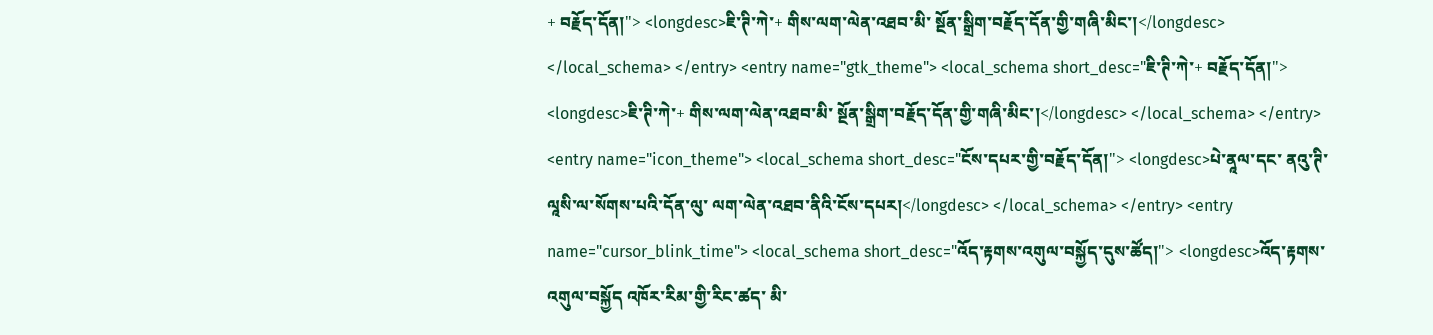+ བརྗོད་དོན།"> <longdesc>ཇི་ཊི་ཀེ་+ གིས་ལག་ལེན་འཐབ་མི་ སྔོན་སྒྲིག་བརྗོད་དོན་གྱི་གཞི་མིང་།</longdesc> </local_schema> </entry> <entry name="gtk_theme"> <local_schema short_desc="ཇི་ཊི་ཀེ་+ བརྗོད་དོན།"> <longdesc>ཇི་ཊི་ཀེ་+ གིས་ལག་ལེན་འཐབ་མི་ སྔོན་སྒྲིག་བརྗོད་དོན་གྱི་གཞི་མིང་།</longdesc> </local_schema> </entry> <entry name="icon_theme"> <local_schema short_desc="ངོས་དཔར་གྱི་བརྗོད་དོན།"> <longdesc>པེ་ནཱལ་དང་ ནའུ་ཊི་ལཱསི་ལ་སོགས་པའི་དོན་ལུ་ ལག་ལེན་འཐབ་ནིའི་ངོས་དཔར།</longdesc> </local_schema> </entry> <entry name="cursor_blink_time"> <local_schema short_desc="འོད་རྟགས་འགུལ་བསྐྱོད་དུས་ཚོད།"> <longdesc>འོད་རྟགས་འགུལ་བསྐྱོད འཁོར་རིམ་གྱི་རིང་ཚད་ མི་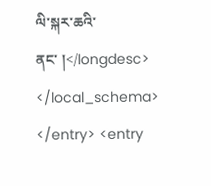ལི་སྐར་ཆའི་ནང་ །</longdesc> </local_schema> </entry> <entry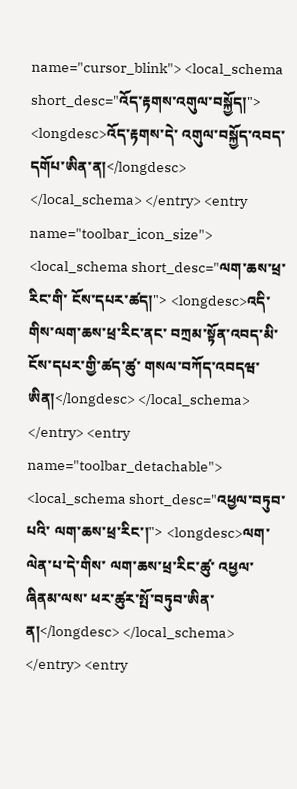name="cursor_blink"> <local_schema short_desc="འོད་རྟགས་འགུལ་བསྐྱོད།"> <longdesc>འོད་རྟགས་དེ་ འགུལ་བསྐྱོད་འབད་དགོཔ་ཨིན་ན།</longdesc> </local_schema> </entry> <entry name="toolbar_icon_size"> <local_schema short_desc="ལག་ཆས་ཕྲ་རིང་གི་ ངོས་དཔར་ཚད།"> <longdesc>འདི་གིས་ལག་ཆས་ཕྲ་རིང་ནང་ བཀྲམ་སྟོན་འབད་མི་ ངོས་དཔར་གྱི་ཚད་ཚུ་ གསལ་བཀོད་འབདཝ་ཨིན།</longdesc> </local_schema> </entry> <entry name="toolbar_detachable"> <local_schema short_desc="འཕྱལ་བཏུབ་པའི་ ལག་ཆས་ཕྲ་རིང་།"> <longdesc>ལག་ལེན་པ་དེ་གིས་ ལག་ཆས་ཕྲ་རིང་ཚུ་ འཕྱལ་ཞིནམ་ལས་ ཕར་ཚུར་སྤོ་བཏུབ་ཨིན་ན།</longdesc> </local_schema> </entry> <entry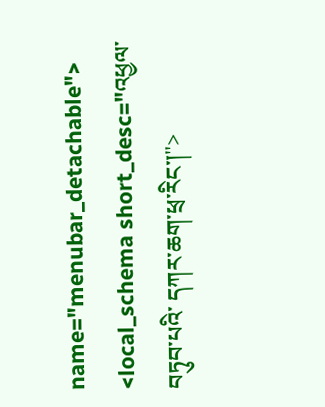name="menubar_detachable"> <local_schema short_desc="འཕྱལ་བཏུབ་པའི་ དཀར་ཆག་ཕྲ་རིང་།">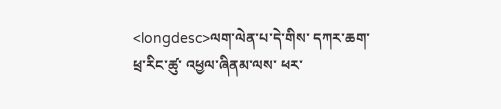<longdesc>ལག་ལེན་པ་དེ་གིས་ དཀར་ཆག་ཕྲ་རིང་ཚུ་ འཕྱལ་ཞིནམ་ལས་ ཕར་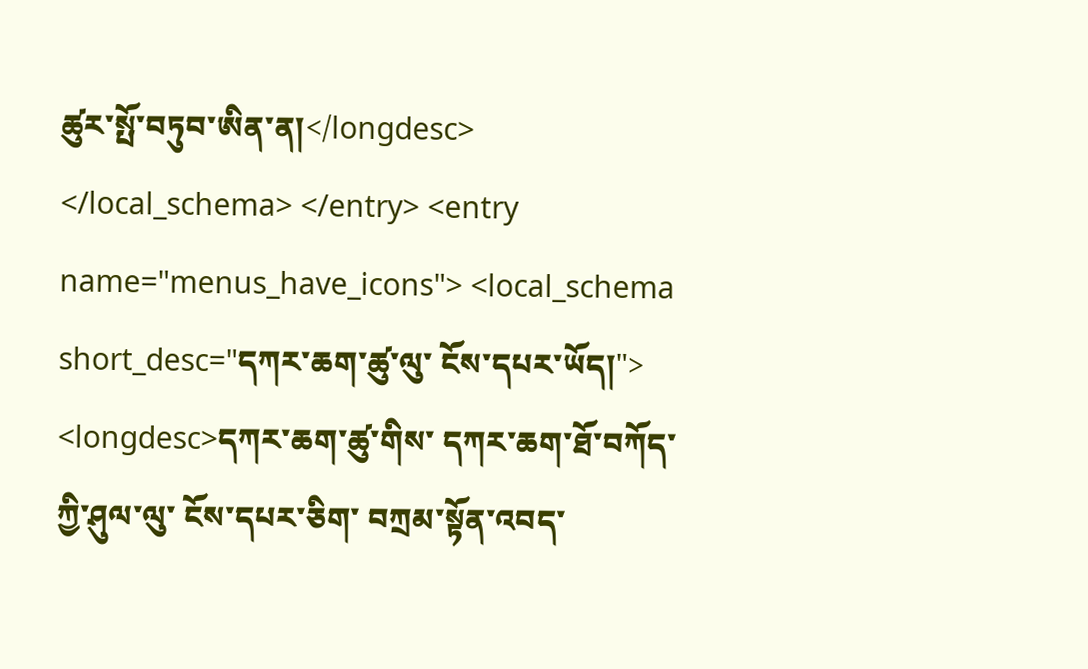ཚུར་སྤོ་བཏུབ་ཨིན་ན།</longdesc> </local_schema> </entry> <entry name="menus_have_icons"> <local_schema short_desc="དཀར་ཆག་ཚུ་ལུ་ ངོས་དཔར་ཡོད།"> <longdesc>དཀར་ཆག་ཚུ་གིས་ དཀར་ཆག་ཐོ་བཀོད་ཀྱི་ཤུལ་ལུ་ ངོས་དཔར་ཅིག་ བཀྲམ་སྟོན་འབད་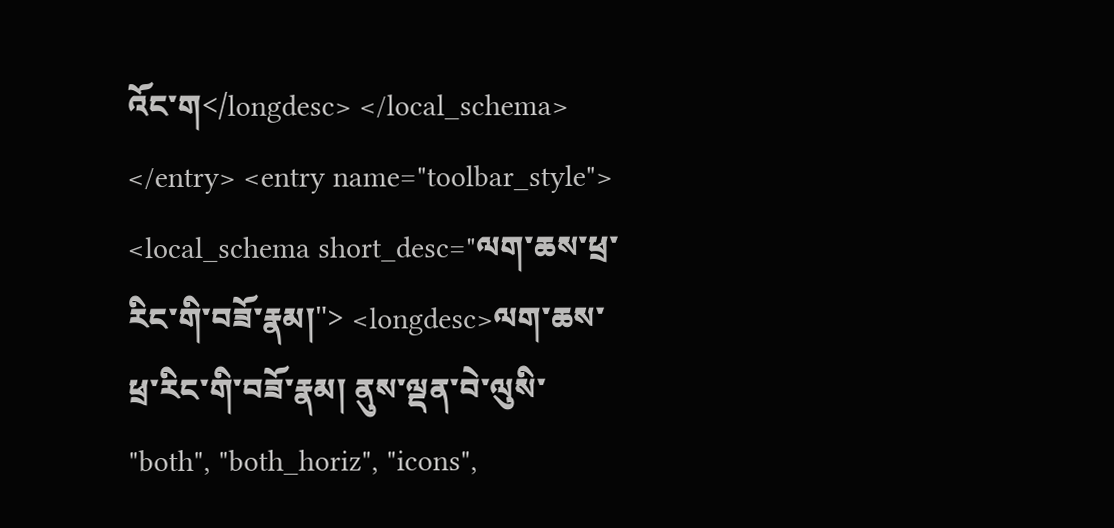འོང་ག</longdesc> </local_schema> </entry> <entry name="toolbar_style"> <local_schema short_desc="ལག་ཆས་ཕྲ་རིང་གི་བཟོ་རྣམ།"> <longdesc>ལག་ཆས་ཕྲ་རིང་གི་བཟོ་རྣམ། ནུས་ལྡན་བེ་ལུསི་ "both", "both_horiz", "icons",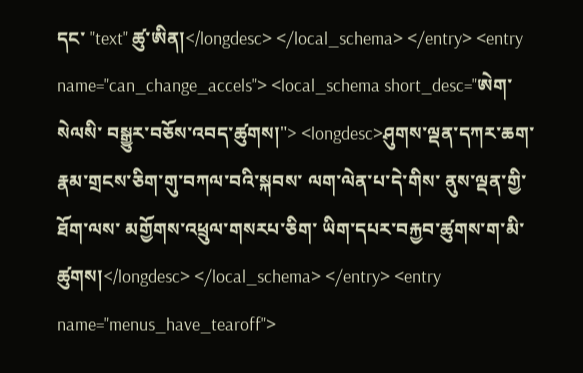དང་ "text" ཚུ་ཨིན།</longdesc> </local_schema> </entry> <entry name="can_change_accels"> <local_schema short_desc="ཨེག་སེལསི་ བསྒྱུར་བཅོས་འབད་ཚུགས།"> <longdesc>ཤུགས་ལྡན་དཀར་ཆག་རྣམ་གྲངས་ཅིག་གུ་བཀལ་བའི་སྐབས་ ལག་ལེན་པ་དེ་གིས་ ནུས་ལྡན་གྱི་ཐོག་ལས་ མགྱོགས་འཕྲུལ་གསརཔ་ཅིག་ ཡིག་དཔར་བརྐྱབ་ཚུགས་ག་མི་ཚུགས།</longdesc> </local_schema> </entry> <entry name="menus_have_tearoff">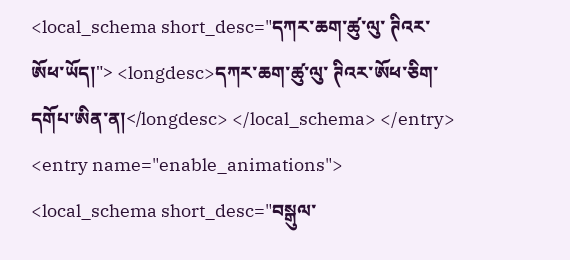<local_schema short_desc="དཀར་ཆག་ཚུ་ལུ་ ཊིའར་ཨོཕ་ཡོད།"> <longdesc>དཀར་ཆག་ཚུ་ལུ་ ཊིའར་ཨོཕ་ཅིག་དགོཔ་ཨིན་ན།</longdesc> </local_schema> </entry> <entry name="enable_animations"> <local_schema short_desc="བསྒུལ་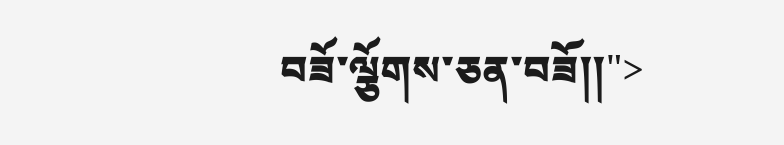བཟོ་ལྕོགས་ཅན་བཟོ།།">